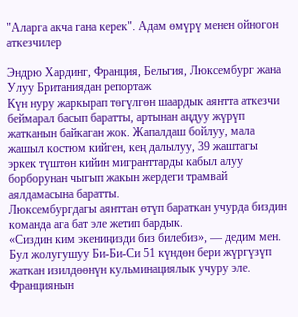"Аларга акча гана керек". Адам өмүрү менен ойногон аткезчилер

Эндрю Хардинг, Франция, Бельгия, Люксембург жана Улуу Британиядан репортаж
Күн нуру жаркырап төгүлгөн шаардык аянтта аткезчи беймарал басып баратты, артынан аңдуу жүрүп жатканын байкаган жок. Жапалдаш бойлуу, мала жашыл костюм кийген, кең далылуу, 39 жаштагы эркек түштөн кийин мигранттарды кабыл алуу борборунан чыгып жакын жердеги трамвай аялдамасына баратты.
Люксембургдагы аянттан өтүп бараткан учурда биздин команда ага бат эле жетип бардык.
«Сиздин ким экениңизди биз билебиз», — дедим мен.
Бул жолугушуу Би-Би-Си 51 күндөн бери жүргүзүп жаткан изилдөөнүн кульминациялык учуру эле. Франциянын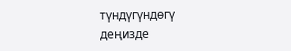түндүгүндөгү деңизде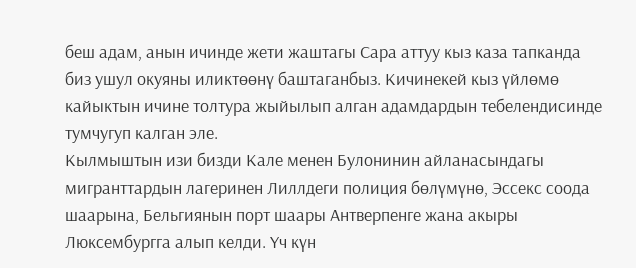беш адам, анын ичинде жети жаштагы Сара аттуу кыз каза тапканда биз ушул окуяны иликтөөнү баштаганбыз. Кичинекей кыз үйлөмө кайыктын ичине толтура жыйылып алган адамдардын тебелендисинде тумчугуп калган эле.
Кылмыштын изи бизди Кале менен Булонинин айланасындагы мигранттардын лагеринен Лиллдеги полиция бөлүмүнө, Эссекс соода шаарына, Бельгиянын порт шаары Антверпенге жана акыры Люксембургга алып келди. Үч күн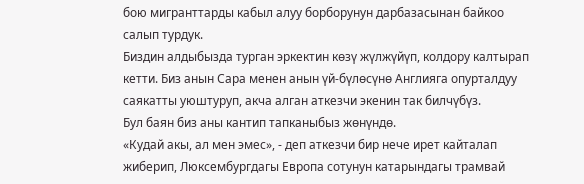бою мигранттарды кабыл алуу борборунун дарбазасынан байкоо салып турдук.
Биздин алдыбызда турган эркектин көзү жүлжүйүп, колдору калтырап кетти. Биз анын Сара менен анын үй-бүлөсүнө Англияга опурталдуу саякатты уюштуруп, акча алган аткезчи экенин так билчүбүз.
Бул баян биз аны кантип тапканыбыз жөнүндө.
«Кудай акы, ал мен эмес», - деп аткезчи бир нече ирет кайталап жиберип, Люксембургдагы Европа сотунун катарындагы трамвай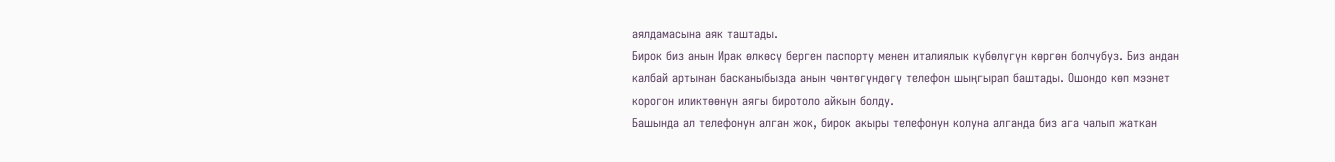аялдамасына аяк таштады.
Бирок биз анын Ирак өлкөсү берген паспорту менен италиялык күбөлүгүн көргөн болчубуз. Биз андан калбай артынан басканыбызда анын чөнтөгүндөгү телефон шыңгырап баштады. Ошондо көп мээнет корогон иликтөөнүн аягы биротоло айкын болду.
Башында ал телефонун алган жок, бирок акыры телефонун колуна алганда биз ага чалып жаткан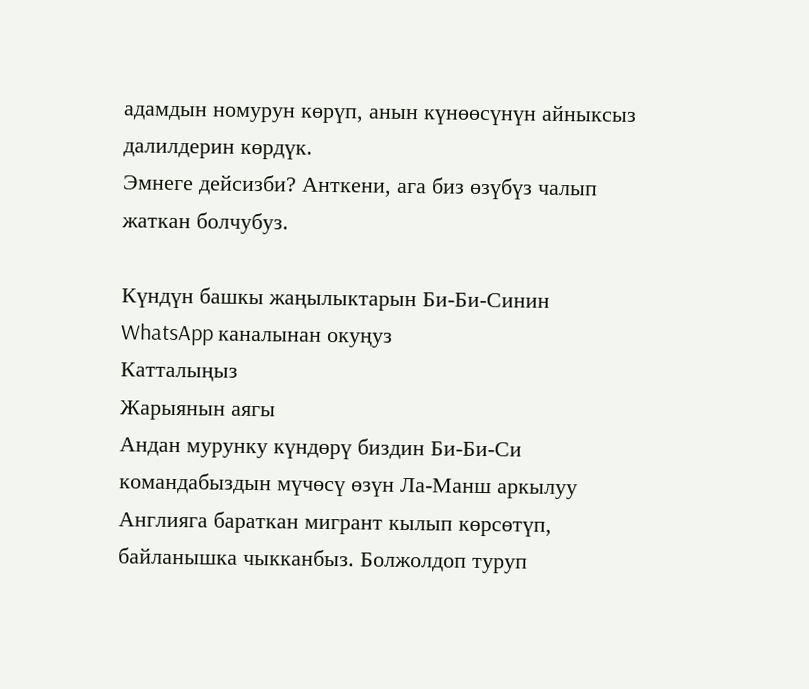адамдын номурун көрүп, анын күнөөсүнүн айныксыз далилдерин көрдүк.
Эмнеге дейсизби? Анткени, ага биз өзүбүз чалып жаткан болчубуз.

Күндүн башкы жаңылыктарын Би-Би-Синин WhatsApp каналынан окуңуз
Катталыңыз
Жарыянын аягы
Андан мурунку күндөрү биздин Би-Би-Си командабыздын мүчөсү өзүн Ла-Манш аркылуу Англияга бараткан мигрант кылып көрсөтүп, байланышка чыкканбыз. Болжолдоп туруп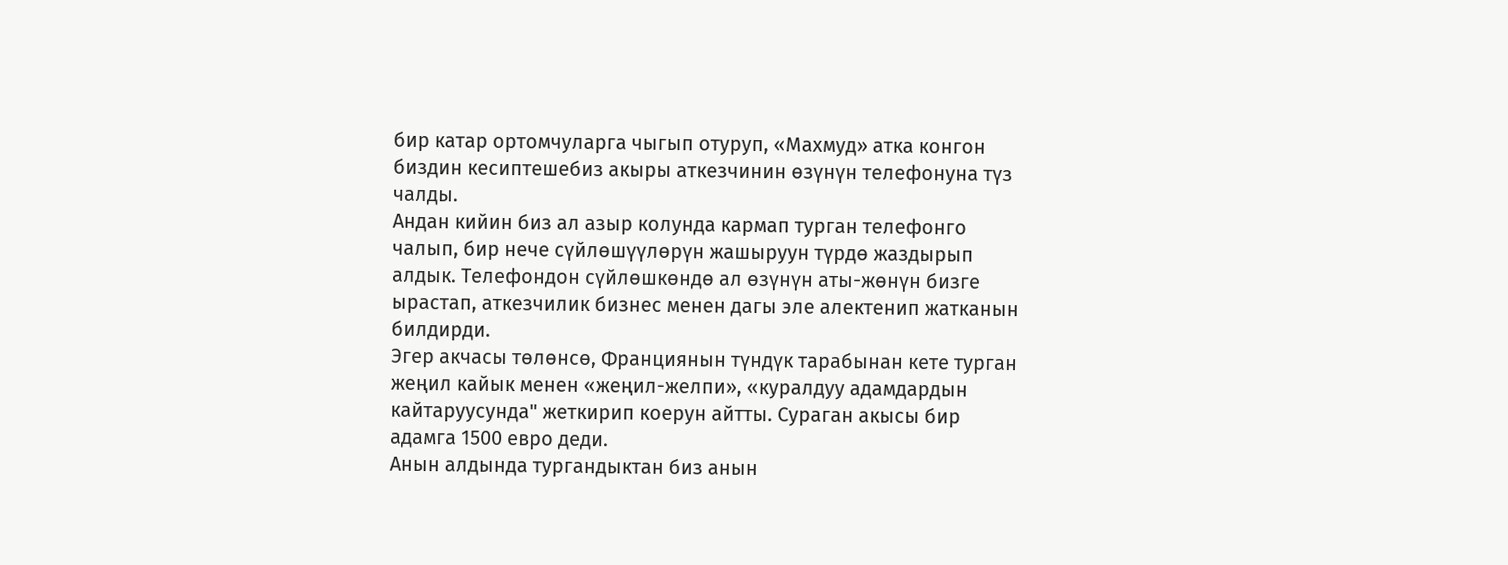бир катар ортомчуларга чыгып отуруп, «Махмуд» атка конгон биздин кесиптешебиз акыры аткезчинин өзүнүн телефонуна түз чалды.
Андан кийин биз ал азыр колунда кармап турган телефонго чалып, бир нече сүйлөшүүлөрүн жашыруун түрдө жаздырып алдык. Телефондон сүйлөшкөндө ал өзүнүн аты-жөнүн бизге ырастап, аткезчилик бизнес менен дагы эле алектенип жатканын билдирди.
Эгер акчасы төлөнсө, Франциянын түндүк тарабынан кете турган жеңил кайык менен «жеңил-желпи», «куралдуу адамдардын кайтаруусунда" жеткирип коерун айтты. Сураган акысы бир адамга 1500 евро деди.
Анын алдында тургандыктан биз анын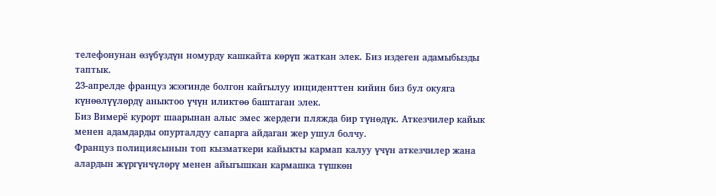телефонунан өзүбүздүн номурду кашкайта көрүп жаткан элек. Биз издеген адамыбызды таптык.
23-апрелде француз жээгинде болгон кайгылуу инциденттен кийин биз бул окуяга күнөөлүүлөрдү аныктоо үчүн иликтөө баштаган элек.
Биз Вимерё курорт шаарынан алыс эмес жердеги пляжда бир түнөдүк. Аткезчилер кайык менен адамдарды опурталдуу сапарга айдаган жер ушул болчу.
Француз полициясынын топ кызматкери кайыкты кармап калуу үчүн аткезчилер жана алардын жүргүнчүлөрү менен айыгышкан кармашка түшкөн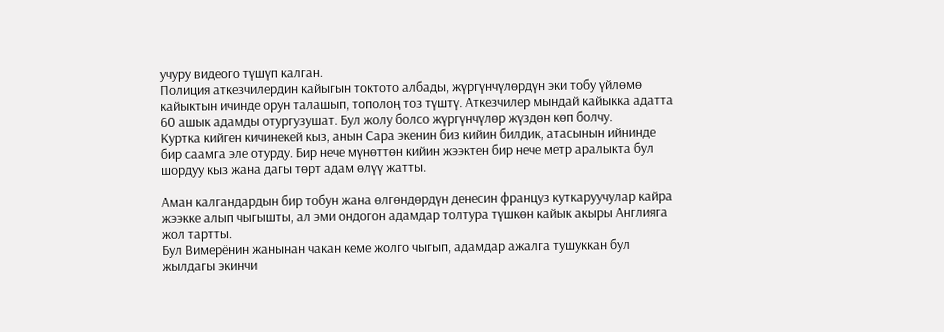учуру видеого түшүп калган.
Полиция аткезчилердин кайыгын токтото албады, жүргүнчүлөрдүн эки тобу үйлөмө кайыктын ичинде орун талашып, тополоң тоз түштү. Аткезчилер мындай кайыкка адатта 60 ашык адамды отургузушат. Бул жолу болсо жүргүнчүлөр жүздөн көп болчу.
Куртка кийген кичинекей кыз, анын Сара экенин биз кийин билдик, атасынын ийнинде бир саамга эле отурду. Бир нече мүнөттөн кийин жээктен бир нече метр аралыкта бул шордуу кыз жана дагы төрт адам өлүү жатты.

Аман калгандардын бир тобун жана өлгөндөрдүн денесин француз куткаруучулар кайра жээкке алып чыгышты, ал эми ондогон адамдар толтура түшкөн кайык акыры Англияга жол тартты.
Бул Вимерёнин жанынан чакан кеме жолго чыгып, адамдар ажалга тушуккан бул жылдагы экинчи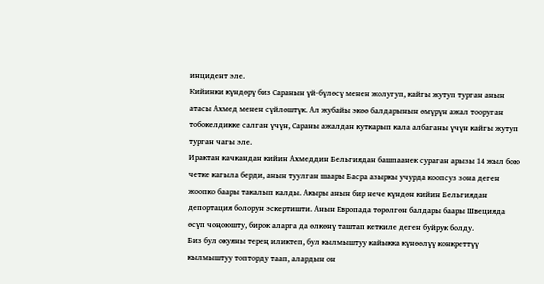инцидент эле.
Кийинки күндөрү биз Саранын үй-бүлөсү менен жолугуп, кайгы жутуп турган анын атасы Ахмед менен сүйлөштүк. Ал жубайы экөө балдарынын өмүрүн ажал тооруган тобокелдикке салган үчүн, Сараны ажалдан куткарып кала албаганы үчүн кайгы жутуп турган чагы эле.
Ирактан качкандан кийин Ахмеддин Бельгиядан башпаанек сураган арызы 14 жыл бою четке кагыла берди, анын туулган шаары Басра азыркы учурда коопсуз зона деген жоопко баары такалып калды. Акыры анын бир нече күндөн кийин Бельгиядан депортация болорун эскертишти. Анын Европада төрөлгөн балдары баары Швецияда өсүп чоңоюшту, бирок аларга да өлкөнү таштап кеткиле деген буйрук болду.
Биз бул окуяны терең иликтеп, бул кылмыштуу кайыкка күнөөлүү конкреттүү кылмыштуу топторду таап, алардын он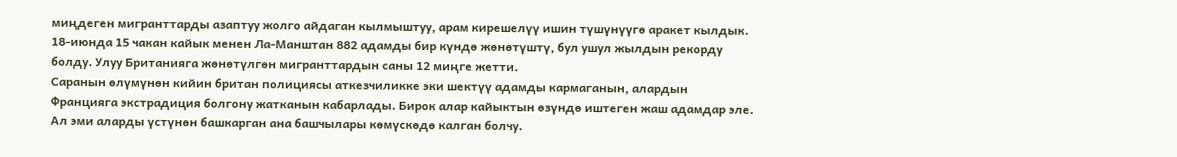миңдеген мигранттарды азаптуу жолго айдаган кылмыштуу, арам кирешелүү ишин түшүнүүгө аракет кылдык.
18-июнда 15 чакан кайык менен Ла-Манштан 882 адамды бир күндө жөнөтүштү, бул ушул жылдын рекорду болду. Улуу Британияга жөнөтүлгөн мигранттардын саны 12 миңге жетти.
Саранын өлүмүнөн кийин британ полициясы аткезчиликке эки шектүү адамды кармаганын, алардын Францияга экстрадиция болгону жатканын кабарлады. Бирок алар кайыктын өзүндө иштеген жаш адамдар эле. Ал эми аларды үстүнөн башкарган ана башчылары көмүскөдө калган болчу.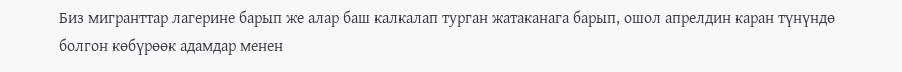Биз мигранттар лагерине барып же алар баш калкалап турган жатаканага барып, ошол апрелдин каран түнүндө болгон көбүрөөк адамдар менен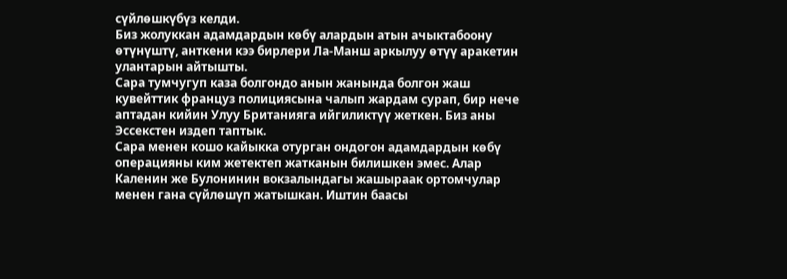сүйлөшкүбүз келди.
Биз жолуккан адамдардын көбү алардын атын ачыктабоону өтүнүштү, анткени кээ бирлери Ла-Манш аркылуу өтүү аракетин улантарын айтышты.
Сара тумчугуп каза болгондо анын жанында болгон жаш кувейттик француз полициясына чалып жардам сурап, бир нече аптадан кийин Улуу Британияга ийгиликтүү жеткен. Биз аны Эссекстен издеп таптык.
Сара менен кошо кайыкка отурган ондогон адамдардын көбү операцияны ким жетектеп жатканын билишкен эмес. Алар Каленин же Булонинин вокзалындагы жашыраак ортомчулар менен гана сүйлөшүп жатышкан. Иштин баасы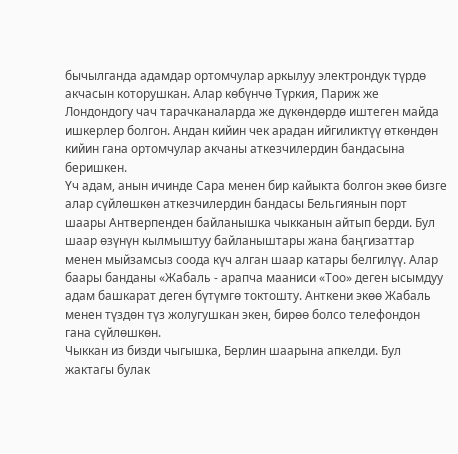бычылганда адамдар ортомчулар аркылуу электрондук түрдө акчасын которушкан. Алар көбүнчө Түркия, Париж же Лондондогу чач тарачканаларда же дүкөндөрдө иштеген майда ишкерлер болгон. Андан кийин чек арадан ийгиликтүү өткөндөн кийин гана ортомчулар акчаны аткезчилердин бандасына беришкен.
Үч адам, анын ичинде Сара менен бир кайыкта болгон экөө бизге алар сүйлөшкөн аткезчилердин бандасы Бельгиянын порт шаары Антверпенден байланышка чыкканын айтып берди. Бул шаар өзүнүн кылмыштуу байланыштары жана баңгизаттар менен мыйзамсыз соода күч алган шаар катары белгилүү. Алар баары банданы «Жабаль - арапча мааниси «Тоо» деген ысымдуу адам башкарат деген бүтүмгө токтошту. Анткени экөө Жабаль менен түздөн түз жолугушкан экен, бирөө болсо телефондон гана сүйлөшкөн.
Чыккан из бизди чыгышка, Берлин шаарына апкелди. Бул жактагы булак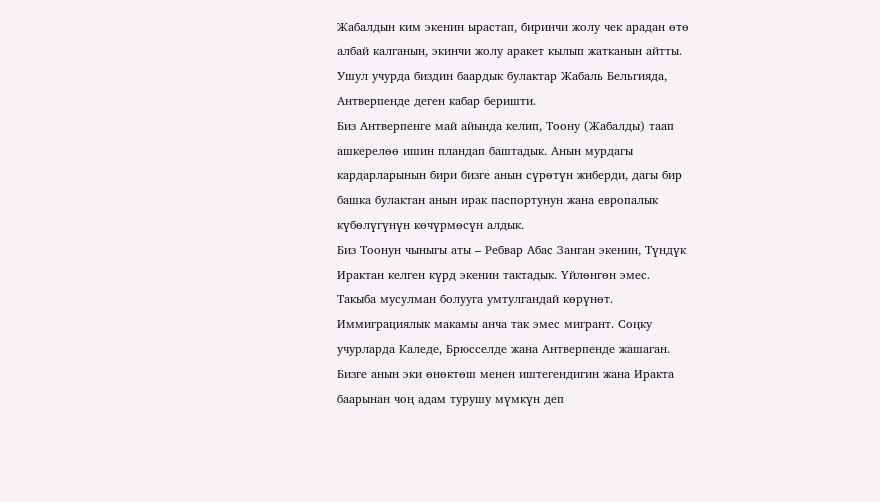Жабалдын ким экенин ырастап, биринчи жолу чек арадан өтө албай калганын, экинчи жолу аракет кылып жатканын айтты. Ушул учурда биздин баардык булактар Жабаль Бельгияда, Антверпенде деген кабар беришти.
Биз Антверпенге май айында келип, Тоону (Жабалды) таап ашкерелөө ишин пландап баштадык. Анын мурдагы кардарларынын бири бизге анын сүрөтүн жиберди, дагы бир башка булактан анын ирак паспортунун жана европалык күбөлүгүнүн көчүрмөсүн алдык.
Биз Тоонун чыныгы аты – Ребвар Абас Занган экенин, Түндүк Ирактан келген күрд экенин тактадык. Үйлөнгөн эмес. Такыба мусулман болууга умтулгандай көрүнөт. Иммиграциялык макамы анча так эмес мигрант. Соңку учурларда Каледе, Брюсселде жана Антверпенде жашаган. Бизге анын эки өнөктөш менен иштегендигин жана Иракта баарынан чоң адам турушу мүмкүн деп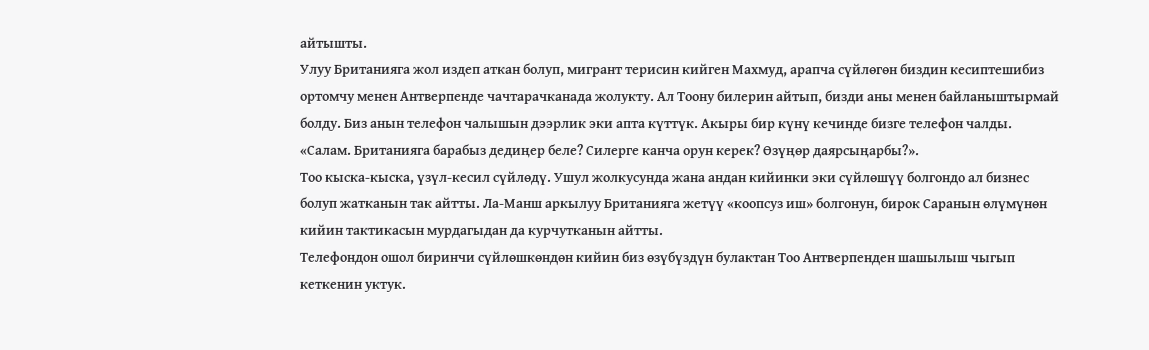айтышты.
Улуу Британияга жол издеп аткан болуп, мигрант терисин кийген Махмуд, арапча сүйлөгөн биздин кесиптешибиз ортомчу менен Антверпенде чачтарачканада жолукту. Ал Тоону билерин айтып, бизди аны менен байланыштырмай болду. Биз анын телефон чалышын дээрлик эки апта күттүк. Акыры бир күнү кечинде бизге телефон чалды.
«Салам. Британияга барабыз дедиңер беле? Силерге канча орун керек? Өзүңөр даярсыңарбы?».
Тоо кыска-кыска, үзүл-кесил сүйлөдү. Ушул жолкусунда жана андан кийинки эки сүйлөшүү болгондо ал бизнес болуп жатканын так айтты. Ла-Манш аркылуу Британияга жетүү «коопсуз иш» болгонун, бирок Саранын өлүмүнөн кийин тактикасын мурдагыдан да курчутканын айтты.
Телефондон ошол биринчи сүйлөшкөндөн кийин биз өзүбүздүн булактан Тоо Антверпенден шашылыш чыгып кеткенин уктук.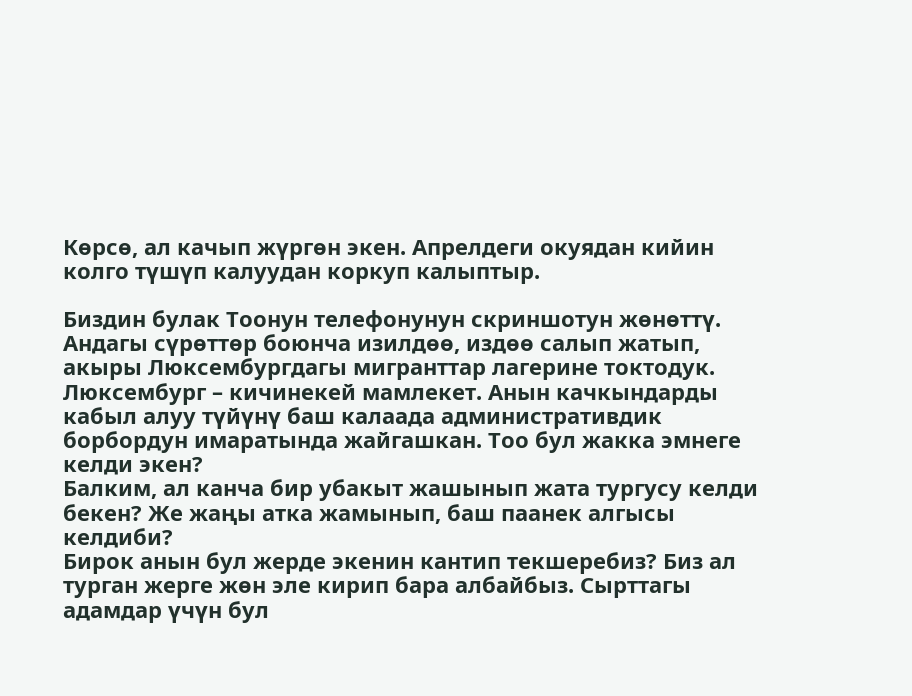Көрсө, ал качып жүргөн экен. Апрелдеги окуядан кийин колго түшүп калуудан коркуп калыптыр.

Биздин булак Тоонун телефонунун скриншотун жөнөттү. Андагы сүрөттөр боюнча изилдөө, издөө салып жатып, акыры Люксембургдагы мигранттар лагерине токтодук.
Люксембург – кичинекей мамлекет. Анын качкындарды кабыл алуу түйүнү баш калаада административдик борбордун имаратында жайгашкан. Тоо бул жакка эмнеге келди экен?
Балким, ал канча бир убакыт жашынып жата тургусу келди бекен? Же жаңы атка жамынып, баш паанек алгысы келдиби?
Бирок анын бул жерде экенин кантип текшеребиз? Биз ал турган жерге жөн эле кирип бара албайбыз. Сырттагы адамдар үчүн бул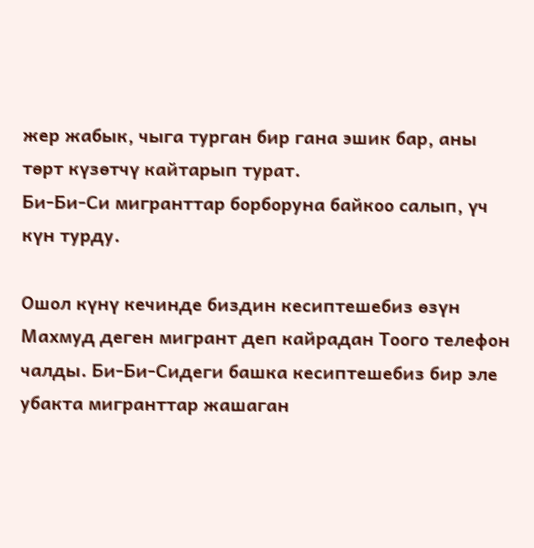жер жабык, чыга турган бир гана эшик бар, аны төрт күзөтчү кайтарып турат.
Би-Би-Си мигранттар борборуна байкоо салып, үч күн турду.

Ошол күнү кечинде биздин кесиптешебиз өзүн Махмуд деген мигрант деп кайрадан Тоого телефон чалды. Би-Би-Сидеги башка кесиптешебиз бир эле убакта мигранттар жашаган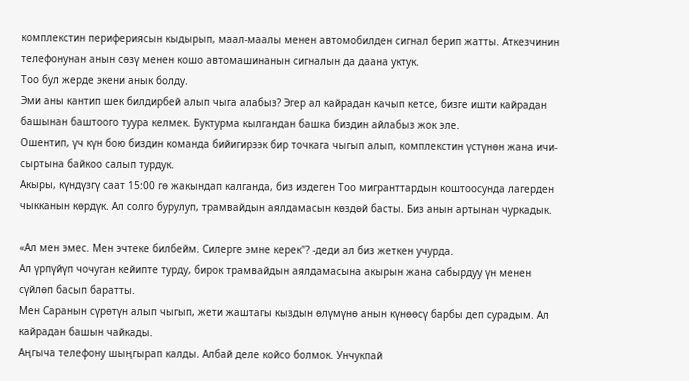комплекстин перифериясын кыдырып, маал-маалы менен автомобилден сигнал берип жатты. Аткезчинин телефонунан анын сөзү менен кошо автомашинанын сигналын да даана уктук.
Тоо бул жерде экени анык болду.
Эми аны кантип шек билдирбей алып чыга алабыз? Эгер ал кайрадан качып кетсе, бизге ишти кайрадан башынан баштоого туура келмек. Буктурма кылгандан башка биздин айлабыз жок эле.
Ошентип, үч күн бою биздин команда бийигирээк бир точкага чыгып алып, комплекстин үстүнөн жана ичи-сыртына байкоо салып турдук.
Акыры, күндүзгү саат 15:00 гө жакындап калганда, биз издеген Тоо мигранттардын коштоосунда лагерден чыкканын көрдүк. Ал солго бурулуп, трамвайдын аялдамасын көздөй басты. Биз анын артынан чуркадык.

«Ал мен эмес. Мен эчтеке билбейм. Силерге эмне керек"? -деди ал биз жеткен учурда.
Ал үрпүйүп чочуган кейипте турду, бирок трамвайдын аялдамасына акырын жана сабырдуу үн менен сүйлөп басып баратты.
Мен Саранын сүрөтүн алып чыгып, жети жаштагы кыздын өлүмүнө анын күнөөсү барбы деп сурадым. Ал кайрадан башын чайкады.
Аңгыча телефону шыңгырап калды. Албай деле койсо болмок. Унчукпай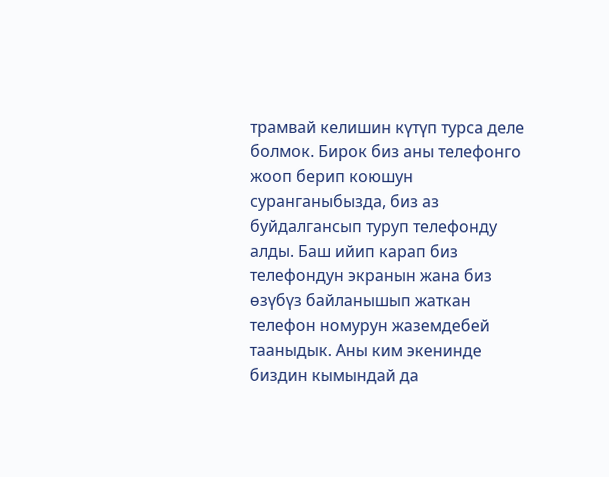трамвай келишин күтүп турса деле болмок. Бирок биз аны телефонго жооп берип коюшун суранганыбызда, биз аз буйдалгансып туруп телефонду алды. Баш ийип карап биз телефондун экранын жана биз өзүбүз байланышып жаткан телефон номурун жаземдебей тааныдык. Аны ким экенинде биздин кымындай да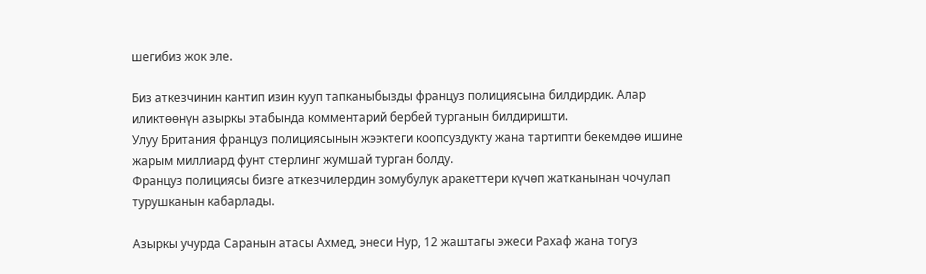шегибиз жок эле.

Биз аткезчинин кантип изин кууп тапканыбызды француз полициясына билдирдик. Алар иликтөөнүн азыркы этабында комментарий бербей турганын билдиришти.
Улуу Британия француз полициясынын жээктеги коопсуздукту жана тартипти бекемдөө ишине жарым миллиард фунт стерлинг жумшай турган болду.
Француз полициясы бизге аткезчилердин зомубулук аракеттери күчөп жатканынан чочулап турушканын кабарлады.

Азыркы учурда Саранын атасы Ахмед, энеси Нур, 12 жаштагы эжеси Рахаф жана тогуз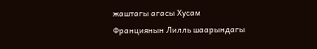жаштагы агасы Хусам Франциянын Лилль шаарындагы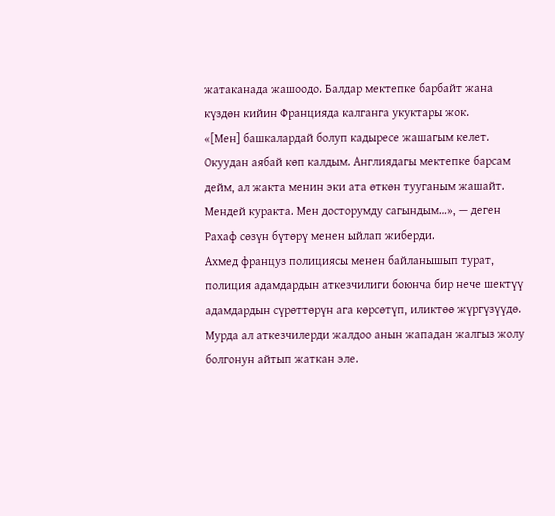жатаканада жашоодо. Балдар мектепке барбайт жана күздөн кийин Францияда калганга укуктары жок.
«[Мен] башкалардай болуп кадыресе жашагым келет. Окуудан аябай көп калдым. Англиядагы мектепке барсам дейм, ал жакта менин эки ата өткөн тууганым жашайт. Мендей куракта. Мен досторумду сагындым…», — деген Рахаф сөзүн бүтөрү менен ыйлап жиберди.
Ахмед француз полициясы менен байланышып турат, полиция адамдардын аткезчилиги боюнча бир нече шектүү адамдардын сүрөттөрүн ага көрсөтүп, иликтөө жүргүзүүдө.
Мурда ал аткезчилерди жалдоо анын жападан жалгыз жолу болгонун айтып жаткан эле.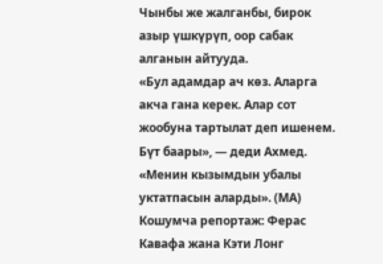Чынбы же жалганбы, бирок азыр үшкүрүп, оор сабак алганын айтууда.
«Бул адамдар ач көз. Аларга акча гана керек. Алар сот жообуна тартылат деп ишенем. Бүт баары», — деди Ахмед.
«Менин кызымдын убалы уктатпасын аларды». (МА)
Кошумча репортаж: Ферас Кавафа жана Кэти Лонг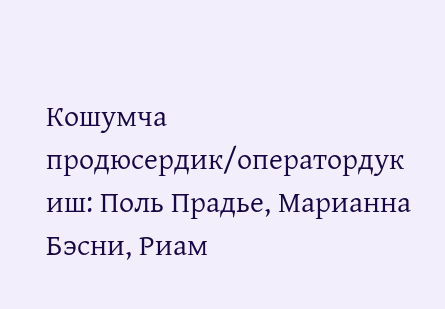Кошумча продюсердик/оператордук иш: Поль Прадье, Марианна Бэсни, Риам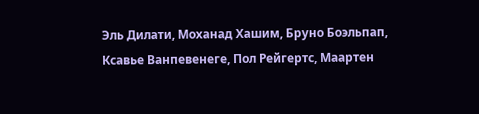Эль Дилати, Моханад Хашим, Бруно Боэльпап, Ксавье Ванпевенеге, Пол Рейгертс, Маартен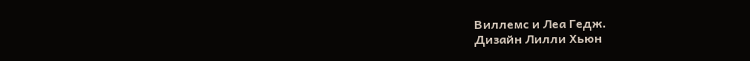Виллемс и Леа Гедж.
Дизайн Лилли Хьюн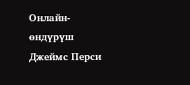Онлайн-өндүрүш Джеймс Перси